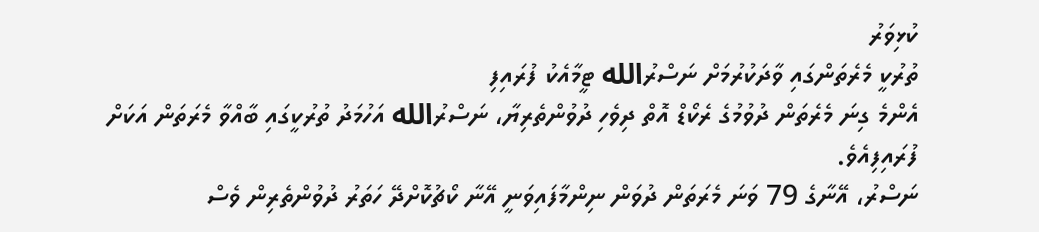ކުޅިވަރު
ތުރުކީ މެރެތަންގައި ވާދަކުރުމަށް ނަސްރުالله ޓީމާއެކު ފުރައިފި
އެންމެ ގިނަ މެރެތަން ދުވުމުގެ ރެކޯޑް އޮތް ދިވެހި ދުވުންތެރިޔާ، ނަސްރުالله އަހުމަދު ތުރުކީގައި ބާއްވާ މެރަތަން އަކަށް ފުރައިފިއެވެ.
ނަސްރު، އޭނާގެ 79 ވަނަ މެރަތަން ދުވަން ނިންމާފައިވަނީ އޭނާ ކޯޗުކޮށްދޭ ހަތަރު ދުވުންތެރިން ވެސް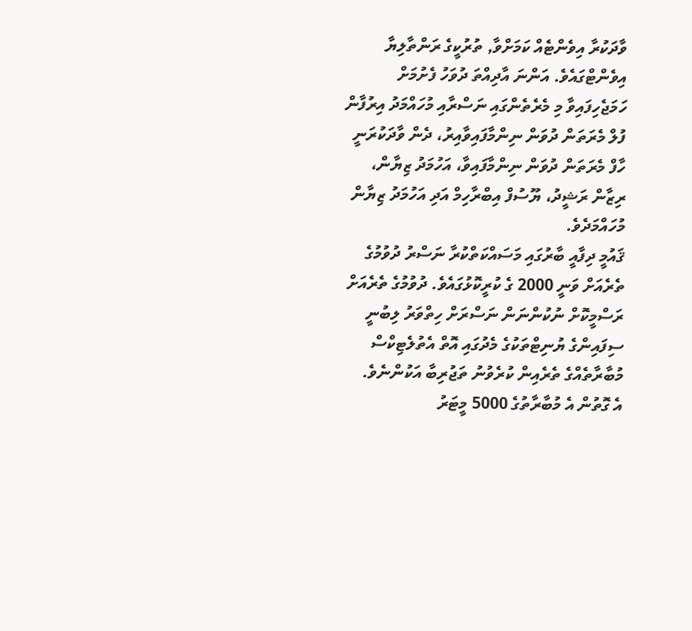ވާދަކުރާ އިވެންޓެއް ކަމަށްވާ, ތުރުކީގެ ރަންތާލިޔާ އިވެންޓްގައެވެ. އަންނަ އާދިއްތަ ދުވަހު ފެށުމަށް ހަމަޖެހިފައިވާ މި މެރެތެންގައި ނަސްރާއި މުހައްމަދު އިރުފާން ފުލް މެރަތަން ދުވަން ނިންމާފައިވާއިރު، ދެން ވާދަކުރަނީ ހާފް މެރަތަން ދުވަން ނިންމާފައިވާ، އަހުމަދު ޒިޔާން، ރިޒާން ރަޝީދު، ޔޫސުފް އިބްރާހިމް އަދި އަހުމަދު ޒިޔާން މުހައްމަދެވެ.
ޤައުމީ ދިފާއީ ބާރުގައި މަސައްކަތްކުރާ ނަސްރު ދުވުމުގެ ތެރެއަށް ވަނީ 2000 ގެ ކުރީކޮޅުގައެވެ. ދުވުމުގެ ތެރެއަށް ރަސްމީކޮށް ނުކުންނަން ނަސްރަށް ހިތްވަރު ލިބުނީ ސިފައިންގެ ޔުނިޓްތަކުގެ މެދުގައި އޮތް އެތުލެޓިކްސް މުބާރާތެއްގެ ތެރެއިން ކުރެވުނު ތަޖުރިބާ އަކުންނެވެ.
އެ ގޮތުން އެ މުބާރާތުގެ 5000 މީޓަރު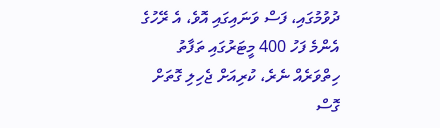ދުވުމުގައި، ފަސް ވަނައިގައި އޮވެ، އެ ރޭހުގެ އެންމެ ފަހު 400 މީޓަރުގައި ތަފާތު ހިތްވަރެއް ނެރެ، ކުރިއަށް ޖެހިލި ގޮތަށް ގޮސް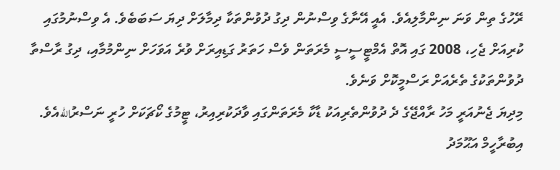ރޭހުގެ ތިން ވަނަ ނިންމާލިއެވެ. އެއީ އޭނާގެ ވިސްނުން ދިގު ދުވުންތަކާ ދިމާލަށް ދިޔަ ސަބަބެވެ. އެ ވިސްނުމުގައި ކުރިއަށް ޖެހި، 2008 ގައި އޮތް އެމްޓީސީސީ މެރަތަން ވެސް ހަތަރު ގަޑިއިރަށް ވުރެ އަވަހަށް ނިންމުމާއި، ދިގު ރާސްތާ ދުވުންތަކުގެ ތެރެއަށް ރަސްމީކޮށް ވަނެވެ.
މިދިޔަ ޖެނުއަރީ މަހު ރާއްޖޭގެ ދެ ދުވުންތެރިއަކު ޑާކާ މެރަތަންގައި ވާދަކުރިއިރު، ޓީމުގެ ކޯޗަކަށް ހުރީ ނަސްރުاللهއެވެ.
އިބުރާހީމް އަޙޫމަދު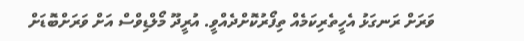ވަރަށް ރަނގަޅު އެހީތެރިކަމެއް ތިފޯރުކޮށްދެއްވީ. އުރީދޫ މޯލްޑިވްސް އަށް ވަރަށްބޮޑަށް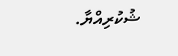ޝުކުރިއްޔާ.